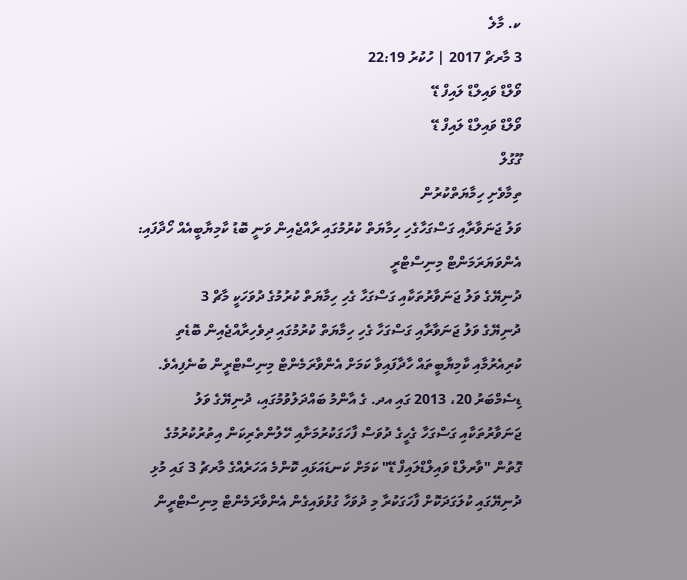ކ. މާލެ
3 މާރޗް 2017 | ހުކުރު 22:19
ވޯލްޑް ވައިލްޑް ލައިފް ޑޭ
ވޯލްޑް ވައިލްޑް ލައިފް ޑޭ
ގޫގުލް
ތިމާވެށި ހިމާޔަތްކުރުން
ވަލު ޖަނަވާރާއި ގަސްގަހާގެހި ހިމާޔަތް ކުރުމުގައި ރާއްޖެއިން ވަނީ ބޮޑު ކާމިޔާބީއެއް ހޯދާފައި: އެންވަޔަރަމަންޓް މިނިސްޓްރީ
ދުނިޔޭގެ ވަލު ޖަނަވާރުތަކާއި ގަސްގަހާ ގެހި ހިމާޔަތް ކުރުމުގެ ދުވަހަކީ މާޗް 3
ދުނިޔޭގެ ވަލު ޖަނަވާރާއި ގަސްގަހާ ގެހި ހިމާޔަތް ކުރުމުގައި ދިވެހިރާއްޖެއިން ބޮޑެތި ކުރިއެރުމާއި ކާމިޔާބީތައް ހާދާފައިވާ ކަމަށް އެންވާރަމެންޓް މިނިސްޓްރީން ބުނެފިއެވެ.
ޑިސެމްބަރު 20، 2013 ގައި އދ. ގެ އާންމު ބައްދަލުވުމުގައި، ދުނިޔޭގެ ވަލު ޖަނަވާރުތަކާއި ގަސްގަހާ ގެހީގެ ދުވަސް ފާހަގަކުރުމަށާއި ހޭލުންތެރިކަން އިތުރުކުރުމުގެ ގޮތުން "ވާރލްޑް ވައިލްޑްލައިފް ޑޭ" ކަމަށް ކަނޑައަޅައި ކޮންމެ އަހަރެއްގެ މާރޗު 3 ގައި މުޅި ދުނިޔޭގައި ކުލަގަދަކޮށް ފާހަގަކުރާ މި ދުވަހާ ގުޅުވައިގެން އެންވާރަމެންޓް މިނިސްޓްރީން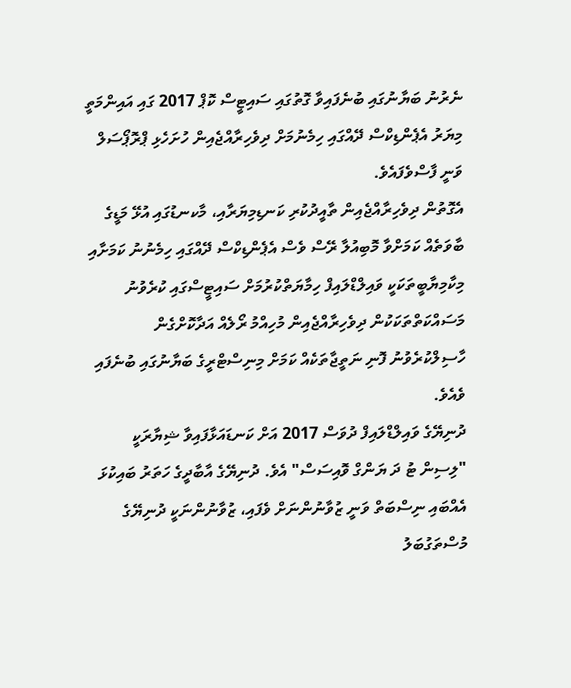ނެރުނު ބަޔާނުގައި ބުނެފައިވާ ގޮތުގައި ސައިޓީސް ކޮޕް 2017 ގައި އައިންމަތީ މިޔަރު އެޕެންޑިކްސް ދޭއްގައި ހިމެނުމަށް ދިވެހިރާއްޖެއިން ހުށަހެޅި ޕްރޮޕޯސަލް ވަނީ ފާސްވެފައެވެ.
އެގޮތުން ދިވެހިރާއްޖެއިން ތާއީދުކުރި ކަނޑިމިޔަރާއި، މާކނޑުގައި އުޅޭ މަޑީގެ ބާވަތެއް ކަމަށްވާ މޮބިއުލާ ރޭސް ވެސް އެޕެންޑިކްސް ދޭއްގައި ހިމެނުނު ކަމަށާއި މިކާމިޔާބީތަކަކީ ވައިލްޑްލައިފް ހިމާޔަތްކުރުމަށް ސައިޓީސްގައި ކުރެވުނު މަސައްކަތްތަކަކުން ދިވެހިރާއްޖެއިން މުހިއްމު ރޯލެއް އަދާކޮށްގެން ހާސިލްކުރެވުނު ފޮނި ނަތީޖާތަކެއް ކަމަށް މިނިސްޓްރީގެ ބަޔާނުގައި ބުނެފައި ވެއެވެ.
ދުނިޔޭގެ ވައިލްޑްލައިފް ދުވަސް 2017 އަށް ކަނޑައަޅާފައިވާ ޝިޔާރަކީ "ލިސިން ޓު ދަ ޔަންގް ވޮއިސަސް" އެވެ. ދުނިޔޭގެ އާބާދީގެ ހަތަރު ބައިކުޅަ އެއްބައި ނިސްބަތް ވަނީ ޒުވާނުންނަށް ވެފައި، ޒުވާނުންނަކީ ދުނިޔޭގެ މުސްތަގުބަލު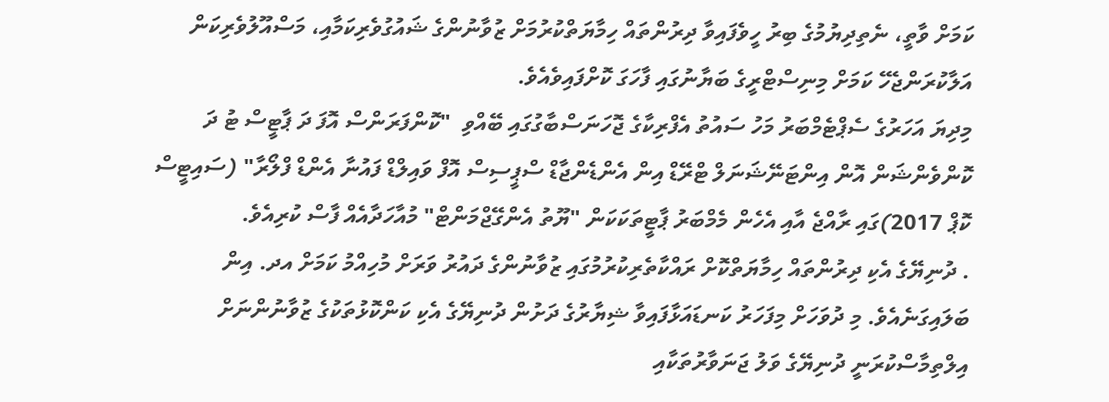ކަމަށް ވާތީ، ނެތިދިޔުމުގެ ބިރު ހީވެފައިވާ ދިރުންތައް ހިމާޔަތްކުރުމަށް ޒުވާނުންގެ ޝައުގުވެރިކަމާއި، މަސްއޫލުވެރިކަން އަލާކުރަންޖެހޭ ކަމަށް މިނިސްޓްރީގެ ބަޔާނުގައި ފާހަގަ ކޮށްފައިވެއެވެ.
މިދިޔަ އަހަރުގެ ސެޕްޓެމްބަރު މަހު ސައުތު އެފްރިކާގެ ޖޮހަނަސްބާގުގައި ބޭއްވި  "ކޮންފަރަންސް އޮފަ ދަ ޕާޓީސް ޓު ދަ ކޮންވެންޝަން އޮން އިންޓަނޭޝަނަލް ޓްރޭޑް އިން އެންޑެންޖާޑް ސްޕީސިސް އޮފް ވައިލްޑް ފައުނާ އެންޑް ފްލޯރާ" (ސައިޓީސް ކޮޕް 2017)ގައި ރާއްޖެ އާއި އެހެން މެމްބަރު ޕާޓީތަކަކަން "ޔޫތު އެންގޭޖްމަންޓް" މުއާހަދާއެއް ފާސް ކުރިއެވެ.
. ދުނިޔޭގެ އެކި ދިރުންތައް ހިމާޔަތްކޮށް ރައްކާތެރިކުރުމުގައި ޒުވާނުންގެ ދައުރު ވަރަށް މުހިއްމު ކަމަށް އދ. އިން ބަލައިގަނެއެވެ. މި ދުވަހަށް މިފަހަރު ކަނޑައަޅާފައިވާ ޝިޔާރުގެ ދަށުން ދުނިޔޭގެ އެކި ކަންކޮޅުތަކުގެ ޒުވާނުންނަށް އިލްތިމާސްކުރަނީ ދުނިޔޭގެ ވަލު ޖަނަވާރުތަކާއި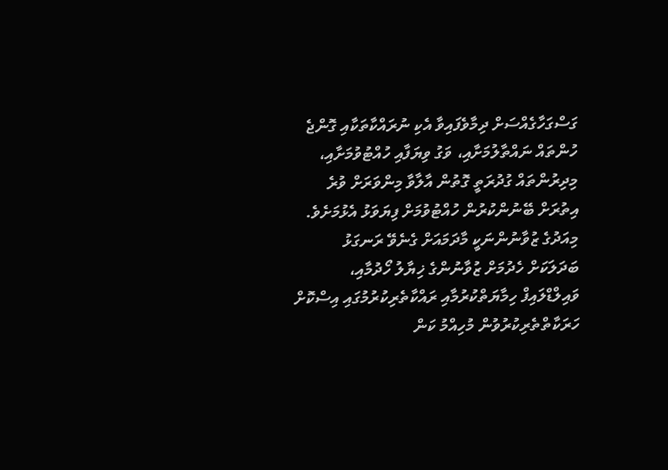ގަސްގަހާގެއްސަށް ދިމާވެފައިވާ އެކި ނުރައްކާތަކާއި ގޮންޖެ ހުންތައް ނައްތާލުމަށާއި، ވަގު ވިޔަފާއި ހުއްޓުވުމަށާއި، މިދިރުންތައް ގުދުރަތީ ގޮތުން އާލާވާ މިންވަރަށް ވުރެ އިތުރަށް ބޭނުންކުރުން ހުއްޓުވުމަށް ފިޔަވަޅު އެޅުމަށެވެ. މިއަދުގެ ޒުވާނުންނަކީ މާދަމައަށް ގެނެވޭ ރަނގަޅު ބަދަލަކަށް ހެދުމަށް ޒުވާނުންގެ ޚިޔާލު ހޯދުމާއި، ވައިލްޑްލައިފް ހިމާޔަތްކުރުމާއި ރައްކާތެރިކުރުމުގައި އިސްކޮށް ހަރަކާތްތެރިކުރުވުން މުހިއްމު ކަން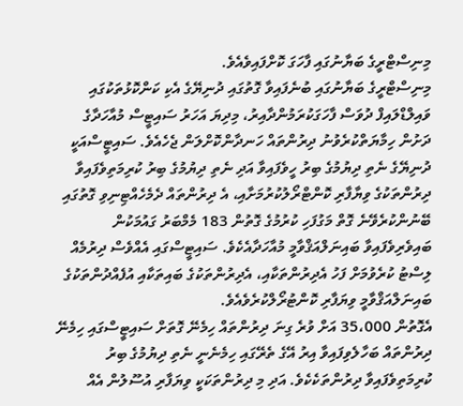މިނިސްޓްރީގެ ބަޔާނުގައި ފާހަގަ ކޮށްފައިވެއެވެ.
މިނިސްޓްރީގެ ބަޔާނުގައި ބުނެފައިވާ ގޮތުގައި ދުނިޔޭގެ އެކި ކަންކޮޅުތަކުގައި ވައިލްޑްލައިފް ދުވަސް ފާހަގަކުރަމުންދާއިރު، މިދިޔަ އަހަރު ސައިޓީސް މުއާހަދާގެ ދަށުން ހިމާޔަތްކުރެވުނު ދިރުންތައް ހަނދާންކޮށްލަން ޖެހެއެވެ. ސައިޓީސްއަކީ ދުނިޔޭގެ ނެތި ދިޔުމުގެ ބިރު ހީވެފައިވާ އަދި ނެތި ދިޔުމުގެ ބިރު ކުރިމަތިވެފައިވާ ދިރުންތަކުގެ ވިޔާފާރި ކޮންޓްރޯލުކުރުމަށާއި، އެ ދިރުންތައް ދެމެހެއްޓިނިވި ގޮތުގައި ބޭނުންކުރެވޭނެ ގޮތް މަގުފަހި ކުރުމުގެ ގޮތުން 183 މެމްބަރު ގައުމަކުން ބައިވެރިވެފައިވާ ބައިނަލްއަޤްވާމީ މުއާހަދާއެކެވެ. ސައިޓީސްގައި އެއްވެސް ދިރުމެއް ލިސްޓު ކުރެވުމަށް ފަހު އެދިރުންތަކާއި، އެދިރުންތަކުގެ ބައިތަކާއި އުފެއްދުންތަކުގެ ބައިނަލްއަޤްވާމީ ވިޔަފާރި ކޮންޓުރޯލްކުރެވެއެވެ.
އެގޮތުން 35،000 އަށް ވުރެ ގިނަ ދިރުންތައް ހިމެނޭ ގޮތަށް ސައިޓީސްގައި ހިމެނޭ ދިރުންތައް ބަހާލެވިފައިވާ އިރު އޭގެ ތެރޭގައި ހިމެނެނީ ނެތި ދިޔުމުގެ ބިރު ކުރިމަތިވެފައިވާ ދިރުންތަކެކެވެ. އަދި މި ދިރުންތަކަކީ ވިޔަފާރި އުސޫލުން އެއް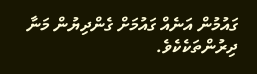ގައުމުން އަނެއް ގައުމަށް ގެންދިޔުން މަނާ ދިރުންތަކެކެވެ.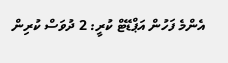އެންމެ ފަހުން އަޕްޑޭޓް ކުރީ: 2 ދުވަސް ކުރިން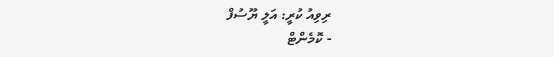ރިވިއު ކުރީ: އަލީ ޔޫސުފް
- ކޮމެންޓް